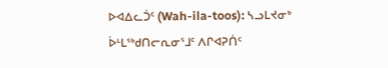ᐅᐊᐃᓚᑑᑦ (Wah-ila-toos): ᓴᓗᒪᔪᓂᒃ ᐆᒻᒪᖅᑯᑎᓕᕆᓂᕐᒧᑦ ᐱᒋᐊᕈᑏᑦ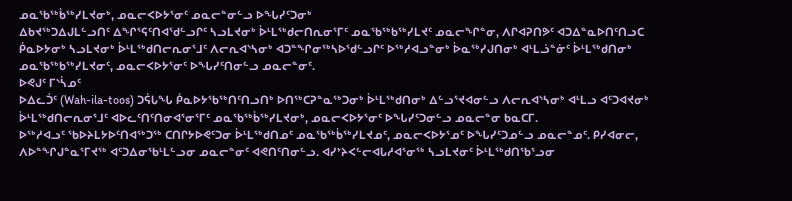ᓄᓇᖃᖅᑳᖅᓯᒪᔪᓂᒃ, ᓄᓇᓕᐸᐅᔭᕐᓂᑦ ᓄᓇᓕᓐᓂᓪᓗ ᐅᖓᓯᑦᑐᓂᒃ
ᐃᑲᔪᖅᑐᐃᒍᒪᓪᓗᑎᑦ ᐃᖏᕐᕋᑦᑎᐊᖁᓪᓗᒋᑦ ᓴᓗᒪᔪᓂᒃ ᐆᒻᒪᖅᑯᓕᑎᕆᓂᕐᒥᑦ ᓄᓇᖃᖅᑲᖅᓯᒪᔪᑦ ᓄᓇᓕᖏᓐᓂ, ᐱᒋᐊᕈᑎᕗᑦ ᐊᑐᐃᓐᓇᐅᑎᑦᑎᓗᑕ ᑮᓇᐅᔭᓂᒃ ᓴᓗᒪᔪᓂᒃ ᐆᒻᒪᖅᑯᑎᓕᕆᓂᕐᒧᑦ ᐱᓕᕆᐊᔅᓴᓂᒃ ᐊᑐᓐᖏᓂᖅᓴᐅᖁᓪᓗᒋᑦ ᐅᖅᓱᐊᓗᓐᓂᒃ ᐆᓇᖅᓯᒍᑎᓂᒃ ᐊᒻᒪᓘᓐᓃᑦ ᐆᒻᒪᖅᑯᑎᓂᒃ ᓄᓇᖃᖅᑲᖅᓯᒪᔪᓂᑦ, ᓄᓇᓕᐸᐅᔭᕐᓂᑦ ᐅᖓᓯᑦᑎᓂᓪᓗ ᓄᓇᓕᓐᓂᑦ.
ᐅᕙᒍᑦ ᒥᔅᓵᓄᑦ
ᐅᐃᓚᑑᑦ (Wah-ila-toos) ᑐᕌᒐᖓ ᑮᓇᐅᔭᖃᖅᑎᑦᑎᓗᑎᒃ ᐅᑎᖅᑕᕈᓐᓇᖅᑐᓂᒃ ᐆᒻᒪᖅᑯᑎᓂᒃ ᐃᓪᓗᕐᔪᐊᓂᓪᓗ ᐱᓕᕆᐊᔅᓴᓂᒃ ᐊᒻᒪᓗ ᐊᑦᑐᐊᔪᓂᒃ ᐆᒻᒪᖅᑯᑎᓕᕆᓂᕐᒧᑦ ᐊᐅᓚᑦᑎᑦᑎᓂᐊᕐᓂᕐᒥᑦ ᓄᓇᖃᖅᑳᖅᓯᒪᔪᓂᒃ, ᓄᓇᓕᐸᐅᔭᕐᓂᑦ ᐅᖓᓯᑦᑐᓂᓪᓗ ᓄᓇᓕᓐᓂ ᑲᓇᑕᒥ.
ᐅᖅᓱᐊᓗᑦ ᖃᐅᔨᒪᔭᐅᑦᑎᐊᖅᑐᖅ ᑕᑎᒋᔭᐅᕙᑦᑐᓂ ᐆᒻᒪᖅᑯᑎᓄᑦ ᓄᓇᖃᖅᑳᖅᓯᒪᔪᓄᑦ, ᓄᓇᓕᐸᐅᔭᕐᓄᑦ ᐅᖓᓯᑦᑐᓄᓪᓗ ᓄᓇᓕᓐᓄᑦ. ᑭᓯᐊᓂᓕ, ᐱᐅᓐᖏᒍᓐᓇᕐᒥᔪᖅ ᐊᑦᑐᐃᓂᖃᒻᒪᓪᓗᓂ ᓄᓇᓕᓐᓂᑦ ᐊᕙᑎᑦᑎᓂᓪᓗ. ᐊᓯᔾᔨᐸᓪᓕᐊᒐᓱᐊᕐᓂᖅ ᓴᓗᒪᔪᓂᑦ ᐆᒻᒪᖅᑯᑎᖃᕐᓗᓂ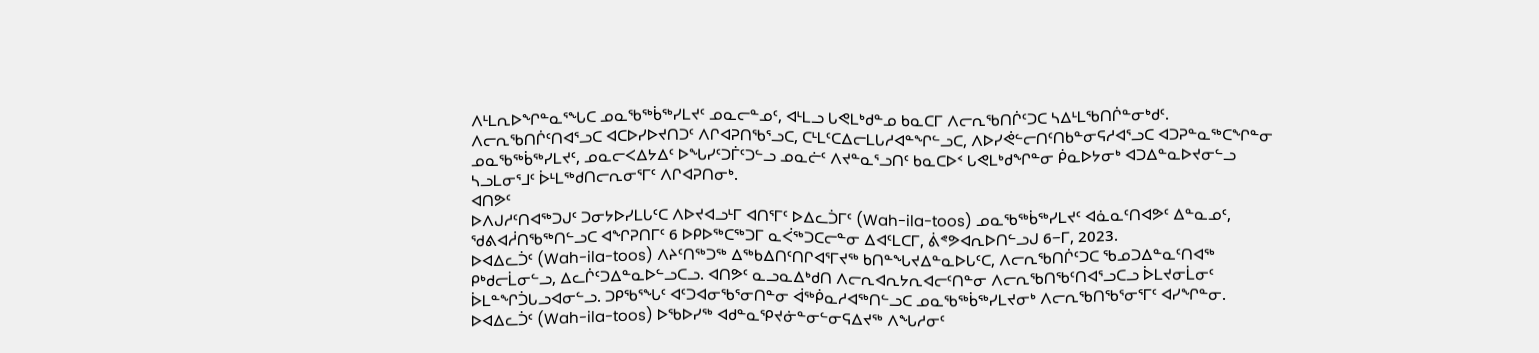ᐱᒻᒪᕆᐅᖏᓐᓇᕐᖓᑕ ᓄᓇᖃᖅᑳᖅᓯᒪᔪᑦ ᓄᓇᓕᓐᓄᑦ, ᐊᒻᒪᓗ ᒐᕙᒪᒃᑯᓐᓄ ᑲᓇᑕᒥ ᐱᓕᕆᖃᑎᒌᑦᑐᑕ ᓴᐃᒻᒪᖃᑎᒌᓐᓂᒃᑯᑦ.
ᐱᓕᕆᖃᑎᒌᑦᑎᐊᕐᓗᑕ ᐊᑕᐅᓯᐅᔪᑎᑐᑦ ᐱᒋᐊᕈᑎᖃᕐᓗᑕ, ᑕᒻᒪᑦᑕᐃᓕᒪᒐᓱᐊᓐᖏᓪᓗᑕ, ᐱᐅᓯᕚᓪᓕᑎᑦᑎᑲᓐᓂᕋᓱᐊᕐᓗᑕ ᐊᑐᕈᓐᓇᖅᑕᖏᓐᓂ ᓄᓇᖃᖅᑳᖅᓯᒪᔪᑦ, ᓄᓇᓕᐸᐃᔭᐃᑦ ᐅᖓᓯᑦᑐᒦᑦᑐᓪᓗ ᓄᓇᓖᑦ ᐱᔪᓐᓇᕐᓗᑎᑦ ᑲᓇᑕᐅᑉ ᒐᕙᒪᒃᑯᖏᓐᓂ ᑮᓇᐅᔭᓂᒃ ᐊᑐᐃᓐᓇᐅᔪᓂᓪᓗ ᓴᓗᒪᓂᕐᒧᑦ ᐆᒻᒪᖅᑯᑎᓕᕆᓂᕐᒥᑦ ᐱᒋᐊᕈᑎᓂᒃ.
ᐊᑎᕗᑦ
ᐅᐱᒍᓱᑦᑎᐊᖅᑐᒍᑦ ᑐᓂᔭᐅᓯᒪᒐᑦᑕ ᐱᐅᔪᐊᓗᒻᒥ ᐊᑎᕐᒥᑦ ᐅᐃᓚᑑᒥᑦ (Wah-ila-toos) ᓄᓇᖃᖅᑳᖅᓯᒪᔪᑦ ᐊᓈᓇᑦᑎᐊᕗᑦ ᐃᓐᓇᓄᑦ, ᖁᕕᐊᓲᑎᖃᖅᑎᓪᓗᑕ ᐊᖏᕈᑎᒥᑦ 6 ᐅᑭᐅᖅᑕᖅᑐᒥ ᓇᐹᖅᑐᑕᓕᓐᓂ ᐃᐊᑦᒪᑕᒥ, ᕖᕝᕗᐊᕆᐅᑎᓪᓗᒍ 6−ᒥ, 2023.
ᐅᐊᐃᓚᑑᑦ (Wah-ila-toos) ᐱᔨᑦᑎᖅᑐᖅ ᐃᖅᑲᐃᑎᑦᑎᒋᐊᕐᒥᔪᖅ ᑲᑎᓐᖓᔪᐃᓐᓇᐅᒐᑦᑕ, ᐱᓕᕆᖃᑎᒌᑦᑐᑕ ᖃᓄᑐᐃᓐᓇᑦᑎᐊᖅ ᑭᒃᑯᓕᒫᓂᓪᓗ, ᐃᓚᒌᑦᑐᐃᓐᓇᐅᓪᓗᑕᓗ. ᐊᑎᕗᑦ ᓇᓗᓇᐃᒃᑯᑎ ᐱᓕᕆᐊᕆᔭᕆᐊᓕᑦᑎᓐᓂ ᐱᓕᕆᖃᑎᖃᑦᑎᐊᕐᓗᑕᓗ ᐆᒪᔪᓂᒫᓂᑦ ᐆᒪᓐᖏᑑᒐᓗᐊᓂᓪᓗ. ᑐᑭᖃᕐᖓᑦ ᐊᑦᑐᐊᓂᖃᕐᓂᑎᓐᓂ ᐋᖅᑮᓇᓱᐊᖅᑎᓪᓗᑕ ᓄᓇᖃᖅᑳᖅᓯᒪᔪᓂᒃ ᐱᓕᕆᖃᑎᖃᕐᓂᕐᒥᑦ ᐊᓯᖏᓐᓂ.
ᐅᐊᐃᓚᑑᑦ (Wah-ila-toos) ᐅᖃᐅᓯᖅ ᐊᑯᓐᓇᕿᔪᓃᓐᓂᓪᓂᕋᐃᔪᖅ ᐱᖓᓱᓂᑦ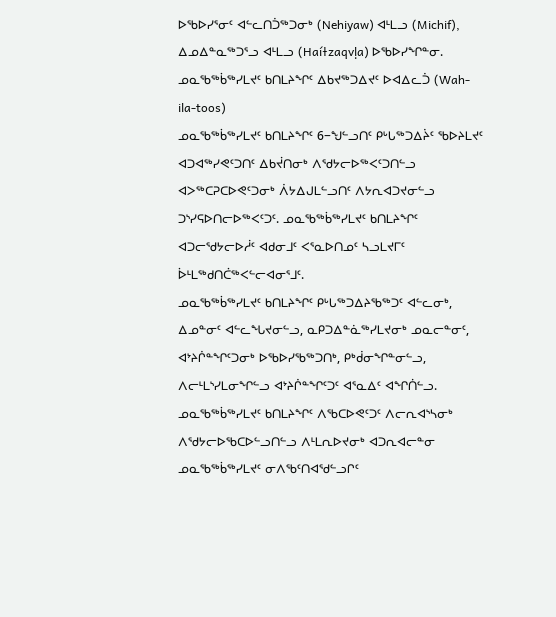ᐅᖃᐅᓯᕐᓂᑦ ᐊᓪᓚᑎᑑᖅᑐᓂᒃ (Nehiyaw) ᐊᒻᒪᓗ (Michif), ᐃᓄᐃᓐᓇᖅᑐᕐᓗ ᐊᒻᒪᓗ (Haíɫzaqvḷa) ᐅᖃᐅᓯᖏᓐᓂ.
ᓄᓇᖃᖅᑳᖅᓯᒪᔪᑦ ᑲᑎᒪᔨᖏᑦ ᐃᑲᔪᖅᑐᐃᔪᑦ ᐅᐊᐃᓚᑑ (Wah-ila-toos)
ᓄᓇᖃᖅᑳᖅᓯᒪᔪᑦ ᑲᑎᒪᔨᖏᑦ 6−ᖑᓪᓗᑎᑦ ᑭᒡᒐᖅᑐᐃᔩᑦ ᖃᐅᔨᒪᔪᑦ ᐊᑐᐊᖅᓯᕙᑦᑐᑎᑦ ᐃᑲᔫᑎᓂᒃ ᐱᖁᔭᓕᐅᖅᐸᑦᑐᑎᓪᓗ ᐊᐳᖅᑕᕈᑕᐅᕙᑦᑐᓂᒃ ᐲᔭᐃᒍᒪᓪᓗᑎᑦ ᐱᔭᕆᐊᑐᔪᓂᓪᓗ ᑐᔅᓯᕋᐅᑎᓕᐅᖅᐸᑦᑐᑦ. ᓄᓇᖃᖅᑳᖅᓯᒪᔪᑦ ᑲᑎᒪᔨᖏᑦ ᐊᑐᓕᖁᔭᓕᐅᓲᑦ ᐊᑯᓂᒧᑦ ᐸᕐᓇᐅᑎᓄᑦ ᓴᓗᒪᔪᒥᑦ ᐆᒻᒪᖅᑯᑎᑖᖅᐸᓪᓕᐊᓂᕐᒧᑦ.
ᓄᓇᖃᖅᑳᖅᓯᒪᔪᑦ ᑲᑎᒪᔨᖏᑦ ᑭᒡᒐᖅᑐᐃᔨᖃᖅᑐᑦ ᐊᓪᓚᓂᒃ, ᐃᓄᓐᓂᑦ ᐊᓪᓚᖓᔪᓂᓪᓗ, ᓇᑭᑐᐃᓐᓈᖅᓯᒪᔪᓂᒃ ᓄᓇᓕᓐᓂᑦ, ᐊᔾᔨᒌᓐᖏᑦᑐᓂᒃ ᐅᖃᐅᓯᖃᖅᑐᑎᒃ, ᑭᒃᑰᓂᖏᓐᓂᓪᓗ, ᐱᓕᒻᒪᔅᓯᒪᓂᖏᓪᓗ ᐊᔾᔨᒌᓐᖏᑦᑐᑦ ᐊᕐᓇᐃᑦ ᐊᖏᑏᓪᓗ.
ᓄᓇᖃᖅᑳᖅᓯᒪᔪᑦ ᑲᑎᒪᔨᖏᑦ ᐱᖃᑕᐅᕙᑦᑐᑦ ᐱᓕᕆᐊᔅᓴᓂᒃ ᐱᖁᔭᓕᐅᖃᑕᐅᓪᓗᑎᓪᓗ ᐱᒻᒪᕆᐅᔪᓂᒃ ᐊᑐᕆᐊᓕᓐᓂ ᓄᓇᖃᖅᑳᖅᓯᒪᔪᑦ ᓂᐱᖃᑦᑎᐊᖁᓪᓗᒋᑦ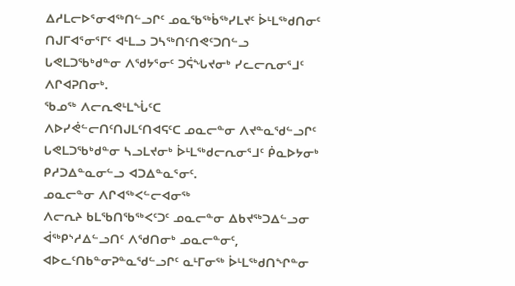ᐃᓱᒪᓕᐅᕐᓂᐊᖅᑎᓪᓗᒋᑦ ᓄᓇᖃᖅᑳᖅᓯᒪᔪᑦ ᐆᒻᒪᖅᑯᑎᓂᑦ ᑎᒍᒥᐊᕐᓂᕐᒥᑦ ᐊᒻᒪᓗ ᑐᓴᖅᑎᑦᑎᕙᑦᑐᑎᓪᓗ ᒐᕙᒪᑐᖃᒃᑯᓐᓂ ᐱᖁᔭᕐᓂᑦ ᑐᕌᖓᔪᓂᒃ ᓯᓚᓕᕆᓂᕐᒧᑦ ᐱᒋᐊᕈᑎᓂᒃ.
ᖃᓄᖅ ᐱᓕᕆᕙᒻᒪᖔᑦᑕ
ᐱᐅᓯᕚᓪᓕᑎᑦᑎᒍᒪᑦᑎᐊᕋᑦᑕ ᓄᓇᓕᓐᓂ ᐱᔪᓐᓇᖁᓪᓗᒋᑦ ᒐᕙᒪᑐᖃᒃᑯᓐᓂ ᓴᓗᒪᔪᓂᒃ ᐆᒻᒪᖅᑯᓕᕆᓂᕐᒧᑦ ᑮᓇᐅᔭᓂᒃ ᑭᓱᑐᐃᓐᓇᓂᓪᓗ ᐊᑐᐃᓐᓇᕐᓂᑦ.
ᓄᓇᓕᓐᓂ ᐱᒋᐊᖅᐸᓪᓕᐊᓂᖅ
ᐱᓕᕆᔨ ᑲᒪᖃᑎᖃᖅᐸᑦᑐᑦ ᓄᓇᓕᓐᓂ ᐃᑲᔪᖅᑐᐃᓪᓗᓂ ᐋᖅᑭᔅᓱᐃᓪᓗᑎᑦ ᐱᖁᑎᓂᒃ ᓄᓇᓕᓐᓂᑦ, ᐊᐅᓚᑦᑎᑲᓐᓂᕈᓐᓇᖁᓪᓗᒋᑦ ᓇᒻᒥᓂᖅ ᐆᒻᒪᖅᑯᑎᖏᓐᓂ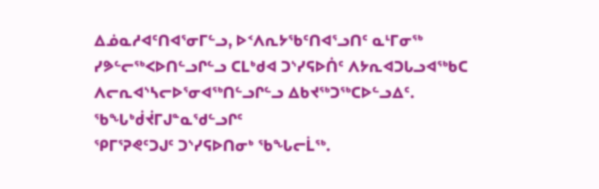ᐃᓅᓇᓱᐊᑦᑎᐊᕐᓂᒥᓪᓗ, ᐅᑉᐱᕆᔭᖃᑦᑎᐊᕐᓗᑎᑦ ᓇᒻᒥᓂᖅ ᓯᕗᓪᓕᖅᐸᐅᑎᓪᓗᒋᓪᓗ ᑕᒪᒃᑯᐊ ᑐᔅᓯᕋᐅᑏᑦ ᐱᔭᕆᐊᑐᒐᓗᐊᖅᑲᑕ ᐱᓕᕆᐊᔅᓴᓕᐅᕐᓂᐊᖅᑎᓪᓗᒋᓪᓗ ᐃᑲᔪᖅᑐᖅᑕᐅᓪᓗᐃᑦ.
ᖃᖓᒃᑰᔫᒥᒍᓐᓇᖁᓪᓗᒋᑦ
ᕿᒥᕐᕈᕙᑦᑐᒍᑦ ᑐᔅᓯᕋᐅᑎᓂᒃ ᖃᖓᓕᒫᖅ.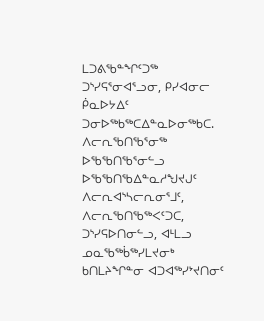ᒪᑐᕕᖃᓐᖏᑦᑐᖅ ᑐᔅᓯᕋᕐᓂᐊᕐᓗᓂ, ᑭᓯᐊᓂᓕ ᑮᓇᐅᔭᐃᑦ ᑐᓂᐅᖅᑲᖅᑕᐃᓐᓇᐅᓂᖅᑲᑕ.
ᐱᓕᕆᖃᑎᖃᕐᓂᖅ ᐅᖃᖃᑎᖃᕐᓂᓪᓗ
ᐅᖃᖃᑎᖃᐃᓐᓇᓱᖑᔪᒍᑦ ᐱᓕᕆᐊᔅᓴᓕᕆᓂᕐᒧᑦ, ᐱᓕᕆᖃᑎᖃᖅᐸᑦᑐᑕ, ᑐᔅᓯᕋᐅᑎᓂᓪᓗ, ᐊᒻᒪᓗ ᓄᓇᖃᖅᑳᖅᓯᒪᔪᓂᒃ ᑲᑎᒪᔨᖏᓐᓂ ᐊᑐᐊᖅᓯᔾᔪᑎᓂᑦ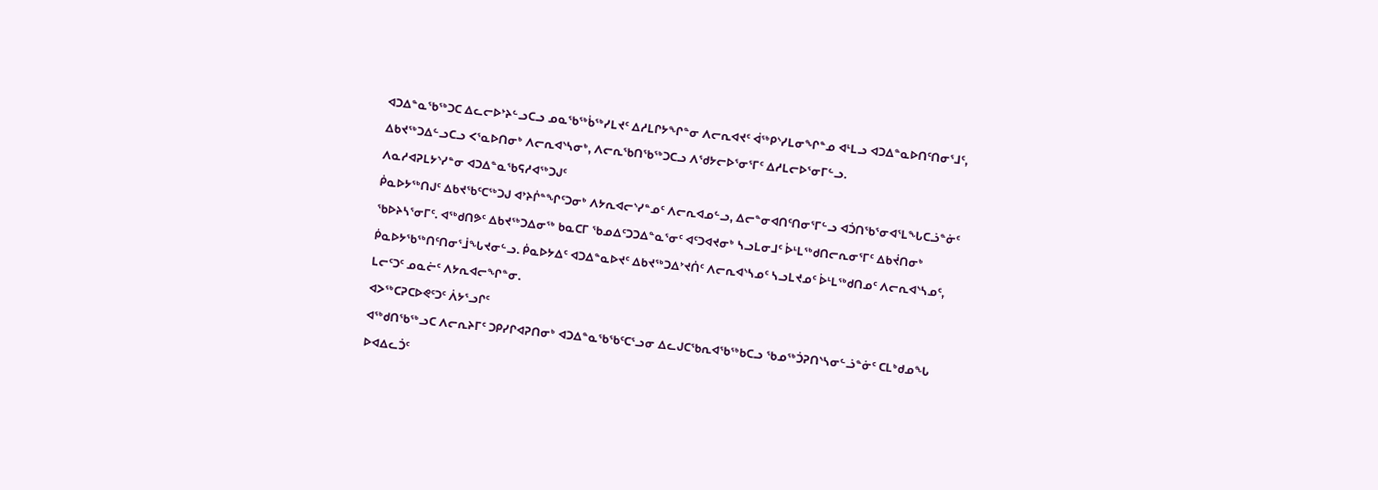ᐊᑐᐃᓐᓇᖃᖅᑐᑕ ᐃᓚᓕᐅᔾᔨᓪᓗᑕᓗ ᓄᓇᖃᖅᑳᖅᓯᒪᔪᑦ ᐃᓱᒪᒋᔭᖏᓐᓂ ᐱᓕᕆᐊᔪᑦ ᐋᖅᑭᔅᓯᒪᓂᖏᓐᓄ ᐊᒻᒪᓗ ᐊᑐᐃᓐᓇᐅᑎᑦᑎᓂᕐᒧᑦ, ᐃᑲᔪᖅᑐᐃᓪᓗᑕᓗ ᐸᕐᓇᐅᑎᓂᒃ ᐱᓕᕆᐊᔅᓴᓂᒃ, ᐱᓕᕆᖃᑎᖃᖅᑐᑕᓗ ᐱᖁᔭᓕᐅᕐᓂᕐᒥᑦ ᐃᓱᒪᓕᐅᕐᓂᒥᓪᓗ.
ᐱᓇᓱᐊᕈᒪᔭᔅᓯᓐᓂ ᐊᑐᐃᓐᓇᖃᕋᓱᐊᖅᑐᒍᑦ
ᑮᓇᐅᔭᖅᑎᒍᑦ ᐃᑲᔪᖃᑦᑕᖅᑐᒍ ᐊᔾᔨᒌᓐᖏᑦᑐᓂᒃ ᐱᔭᕆᐊᓕᔅᓯᓐᓄᑦ ᐱᓕᕆᐊᓄᓪᓗ, ᐃᓕᓐᓂᐊᑎᑦᑎᓂᕐᒥᓪᓗ ᐊᑑᑎᖃᕐᓂᐊᕐᒪᖓᑕᓘᓐᓃᑦ ᖃᐅᔨᓴᕐᓂᒥᑦ. ᐊᖅᑯᑎᕗᑦ ᐃᑲᔪᖅᑐᐃᓂᖅ ᑲᓇᑕᒥ ᖃᓄᐃᑦᑐᑐᐃᓐᓇᕐᓂᑦ ᐊᑦᑐᐊᔪᓂᒃ ᓴᓗᒪᓂᒧᑦ ᐆᒻᒪᖅᑯᑎᓕᕆᓂᕐᒥᑦ ᐃᑲᔫᑎᓂᒃ ᑮᓇᐅᔭᖃᖅᑎᑦᑎᓂᕐᒨᖓᔪᓂᓪᓗ. ᑮᓇᐅᔭᐃᑦ ᐊᑐᐃᓐᓇᐅᔪᑦ ᐃᑲᔪᖅᑐᐃᔾᔪᑏᑦ ᐱᓕᕆᐊᔅᓴᓄᑦ ᓴᓗᒪᔪᓄᑦ ᐆᒻᒪᖅᑯᑎᓄᑦ ᐱᓕᕆᐊᔅᓴᓄᑦ, ᒪᓕᑦᑐᑦ ᓄᓇᓖᑦ ᐱᔭᕆᐊᓕᖏᓐᓂ.
ᐊᐳᖅᑕᕈᑕᐅᕙᑦᑐᑦ ᐲᔭᕐᓗᒋᑦ
ᐊᖅᑯᑎᖃᕐᒃᓗᑕ ᐱᓕᕆᔨᒥᑦ ᑐᑭᓯᒋᐊᕈᑎᓂᒃ ᐊᑐᐃᓐᓇᖃᖃᑦᑕᕐᓗᓂ ᐃᓚᒍᑕᖃᕆᐊᖃᖅᑲᑕᓗ ᖃᓄᖅᑑᕈᑎᔅᓴᓂᓪᓘᓐᓃᑦ ᑕᒪᒃᑯᓄᖓ ᐅᐊᐃᓚᑑᑦ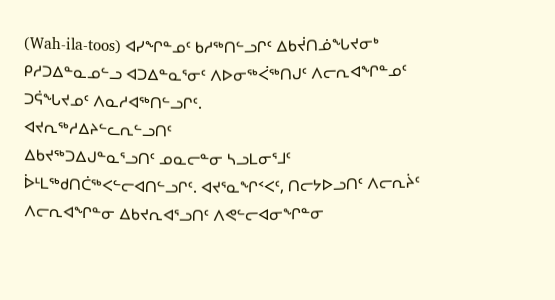(Wah-ila-toos) ᐊᓯᖏᓐᓄᑦ ᑲᓱᖅᑎᓪᓗᒋᑦ ᐃᑲᔫᑎᓅᖓᔪᓂᒃ ᑭᓱᑐᐃᓐᓇᓄᓪᓗ ᐊᑐᐃᓐᓇᕐᓂᑦ ᐱᐅᓂᖅᐹᖅᑎᒍᑦ ᐱᓕᕆᐊᖏᓐᓄᑦ ᑐᕌᖓᔪᓄᑦ ᐱᓇᓱᐊᖅᑎᓪᓗᒋᑦ.
ᐊᔪᕆᖅᓱᐃᔨᓪᓚᕆᓪᓗᑎᑦ
ᐃᑲᔪᖅᑐᐃᒍᓐᓇᕐᓗᑎᑦ ᓄᓇᓕᓐᓂ ᓴᓗᒪᓂᕐᒧᑦ ᐆᒻᒪᖅᑯᑎᑖᖅᐸᓪᓕᐊᑎᓪᓗᒋᑦ. ᐊᔪᕐᓇᖏᑉᐸᑦ, ᑎᓕᔭᐅᓗᑎᑦ ᐱᓕᕆᔩᑦ ᐱᓕᕆᐊᖏᓐᓂ ᐃᑲᔪᕆᐊᕐᓗᑎᑦ ᐱᕙᓪᓕᐊᓂᖏᓐᓂ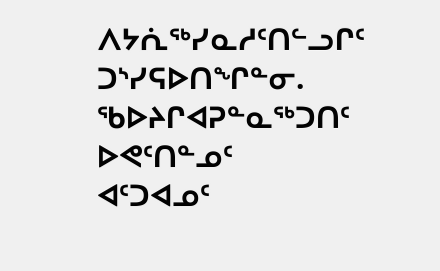ᐱᔭᕇᖅᓯᓇᓱᑦᑎᓪᓗᒋᑦ ᑐᔅᓯᕋᐅᑎᖏᓐᓂ.
ᖃᐅᔨᒋᐊᕈᓐᓇᖅᑐᑎᑦ ᐅᕙᑦᑎᓐᓄᑦ
ᐊᑦᑐᐊᓄᑦ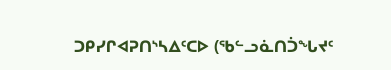ᑐᑭᓯᒋᐊᕈᑎᔅᓴᐃᑦᑕᐅ (ᖃᓪᓗᓈᑎᑑᖓᔪᑦ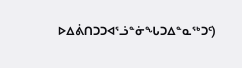ᐅᐃᕖᑎᑐᑐᐊᕐᓘᓐᓃᖓᑐᐃᓐᓇᖅᑐᑦ)